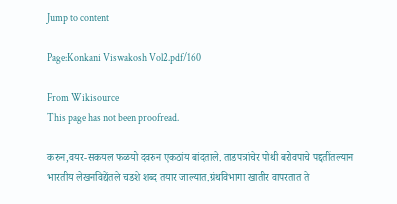Jump to content

Page:Konkani Viswakosh Vol2.pdf/160

From Wikisource
This page has not been proofread.

करुन,वयर-सकयल फळयो दवरुन एकठांय बांदताले. ताडपत्रांचेर पोथी बरोवपाचे पद्दतींतल्यान भारतीय लेखनविद्येंतले चडशे शब्द तयार जाल्यात.ग्रंथविभागा खातीर वापरतात ते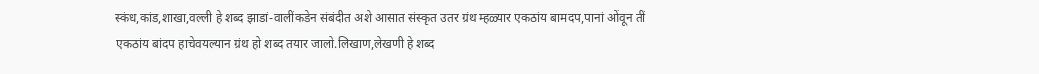स्कंध,कांड,शाखा,वल्ली हे शब्द झाडां-वालींकडेन संबंदीत अशे आसात संस्कृत उतर ग्रंथ म्हळ्यार एकठांय बामदप,पानां ओंवून तीं एकठांय बांदप हाचेवयल्यान ग्रंथ हो शब्द तयार जालो.लिखाण,लेखणी हे शब्द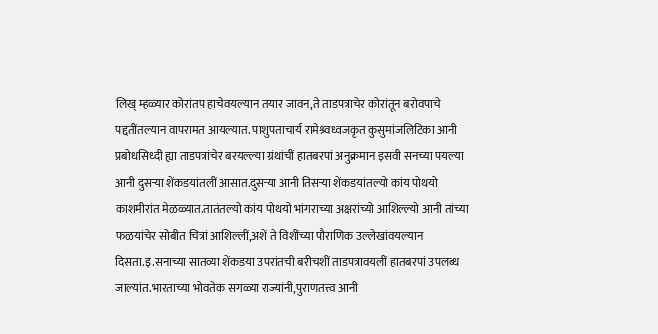लिख् म्हळ्यार कोरांतप हाचेवयल्यान तयार जावन,ते ताडपत्राचेर कोरांतून बरोवपाचे पद्दतींतल्यान वापरामत आयल्यात. पाशुपताचार्य रामेश्र्वध्वजकृत कुसुमांजलिटिका आनी प्रबोधसिध्दी ह्या ताडपत्रांचेर बरयल्ल्या ग्रंथांचीं हातबरपां अनुक्रमान इसवी सनच्या पयल्या आनी दुसऱ्या शेंकडयांतलीं आसात.दुसऱ्या आनी तिसऱ्या शेंकडयांतल्यो कांय पोथयो काशमीरांत मेळळ्यात.तातंतल्यो कांय पोथयो भांगराच्या अक्षरांच्यो आशिल्ल्यो आनी तांच्या फळयांचेर सोबीत चित्रां आशिल्लीं,अशें ते विशींच्या पौराणिक उल्लेखांवयल्यान दिसता.इ.सनाच्या सातव्या शेंकडया उपरांतची बरीचशीं ताडपत्रावयलीं हातबरपां उपलब्ध जाल्यांत.भारताच्या भोवतेक सगळ्या राज्यांनी,पुराणतत्त्व आनी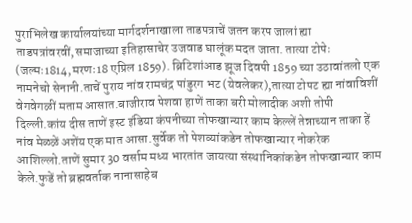पुराभिलेख कार्यालयांच्या मार्गदर्शनाखाला ताडपत्राचें जतन करप जालां ह्या ताडपत्रांवरवीं,समाजाच्या इतिहासाचेर उजवाड घालूंक मदत जाता. तात्या टोपेः (जल्मः1814,मरणः18 एप्रिल 1859). ब्रिटिशांआड झूज दिवपी 1859 च्या उठावांतलो एक नामनेचो सेनानी.ताचें पुराय नांव रामचंद्र पांडुरग भट (येवलेकर),तात्या टोपट ह्या नांवाविशीं वेगवेगळीं मताम आसात.बाजीराव पेशवा हाणें ताका बरी मोलादीक अशी तोपी दिल्ली.कांय दीस ताणें इस्ट इंडिया कंपनीच्या तोफखान्यार काम केल्लें तेन्नाच्यान ताका हें नांव मेळ्ळें अशेंय एक मात आसा.सुर्वेक तो पेशव्यांकडेन तोफखान्यार नोकरेक आशिल्लो.ताणें सुमार 30 वर्साम मध्य भारतांत जायत्या संस्थानिकांकडेन तोफखान्यार काम केले.फुडें तो ब्रह्मवर्ताक नानासाहेब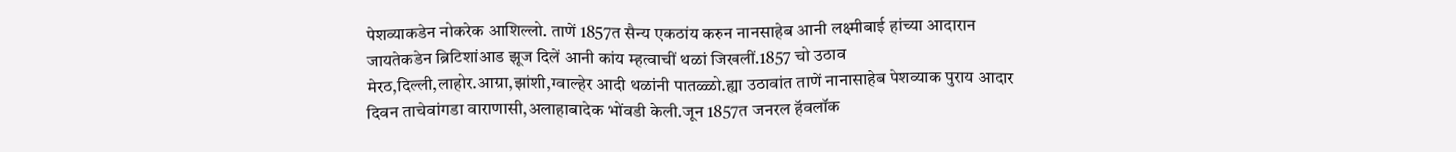पेशव्याकडेन नोकरेक आशिल्लो. ताणें 1857त सैन्य एकठांय करुन नानसाहेब आनी लक्ष्मीबाई हांच्या आदारान जायतेकडेन ब्रिटिशांआड झूज दिलें आनी कांय म्हत्वाचीं थळां जिखलीं.1857 चो उठाव मेरठ,दिल्ली,लाहोर.आग्रा,झांशी,ग्वाल्हेर आदी थळांनी पातळ्ळो.ह्या उठावांत ताणें नानासाहेब पेशव्याक पुराय आदार दिवन ताचेवांगडा वाराणासी,अलाहाबादेक भोंवडी केली.जून 1857त जनरल हॅवलॉक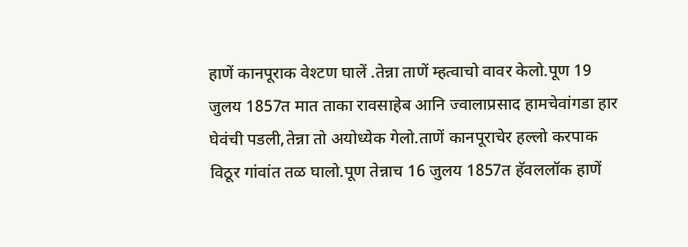हाणें कानपूराक वेश्टण घालें .तेन्ना ताणें म्हत्वाचो वावर केलो.पूण 19 जुलय 1857त मात ताका रावसाहेब आनि ज्वालाप्रसाद हामचेवांगडा हार घेवंची पडली,तेन्ना तो अयोध्येक गेलो.ताणें कानपूराचेर हल्लो करपाक विठूर गांवांत तळ घालो.पूण तेन्नाच 16 जुलय 1857त हॅवललॉक हाणें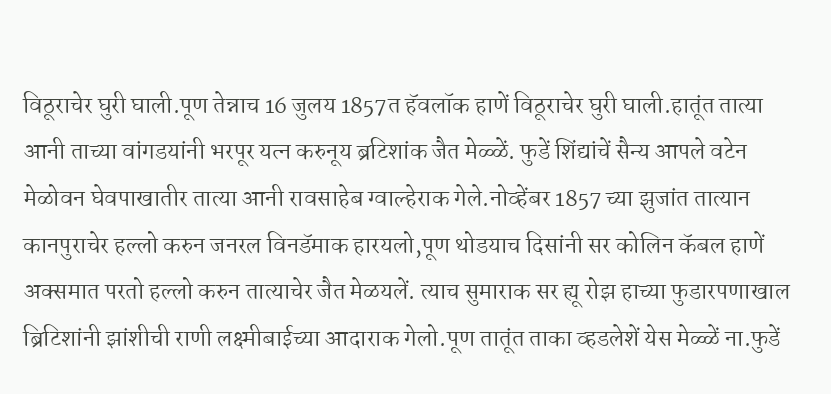विठूराचेर घुरी घाली.पूण तेन्नाच 16 जुलय 1857त हॅवलॉक हाणें विठूराचेर घुरी घाली.हातूंत तात्या आनी ताच्या वांगडयांनी भरपूर यत्न करुनूय ब्रटिशांक जैत मेळ्ळें. फुडें शिंद्यांचें सैन्य आपले वटेन मेळोवन घेवपाखातीर तात्या आनी रावसाहेब ग्वाल्हेराक गेले.नोव्हेंबर 1857 च्या झुजांत तात्यान कानपुराचेर हल्लो करुन जनरल विनडॅमाक हारयलो,पूण थोडयाच दिसांनी सर कोलिन कॅबल हाणें अक्समात परतो हल्लो करुन तात्याचेर जैत मेळयलें. त्याच सुमाराक सर ह्यू रोझ हाच्या फुडारपणाखाल ब्रिटिशांनी झांशीची राणी लक्ष्मीबाईच्या आदाराक गेलो.पूण तातूंत ताका व्हडलेशें येस मेळ्ळें ना.फुडें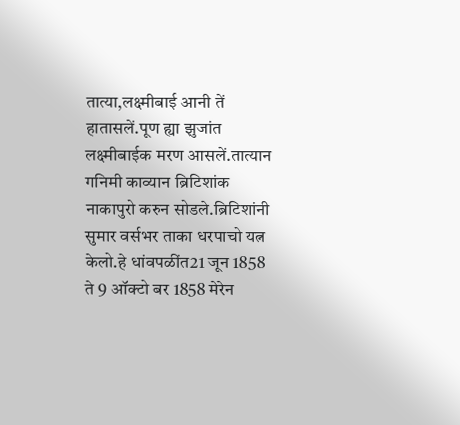तात्या,लक्ष्मीबाई आनी तें हातासलें.पूण ह्या झुजांत लक्ष्मीबाईक मरण आसलें.तात्यान गनिमी काव्यान ब्रिटिशांक नाकापुरो करुन सोडले.ब्रिटिशांनी सुमार वर्सभर ताका धरपाचो यत्न केलो.हे धांवपळींत21 जून 1858 ते 9 ऑक्टो बर 1858 मेरेन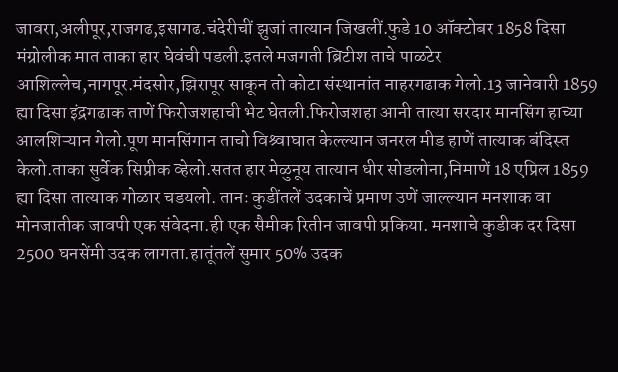जावरा,अलीपूर,राजगढ,इसागढ.चंदेरीचीं झुजां तात्यान जिखलीं.फुडे 10 ऑक्टोबर 1858 दिसा मंग्रोलीक मात ताका हार घेवंची पडली.इतले मजगती ब्रिटीश ताचे पाळटेर आशिल्लेच,नागपूर.मंदसोर,झिरापूर साकून तो कोटा संस्थानांत नाहरगढाक गेलो.13 जानेवारी 1859 ह्या दिसा इंद्रगढाक ताणें फिरोजशहाची भेट घेतली.फिरोजशहा आनी तात्या सरदार मानसिंग हाच्या आलशिऱ्यान गेलो.पूण मानसिंगान ताचो विश्र्वाघात केल्ल्यान जनरल मीड हाणें तात्याक बंदिस्त केलो.ताका सुर्वेक सिप्रीक व्हेलो.सतत हार मेळुनूय तात्यान धीर सोडलोना,निमाणें 18 एप्रिल 1859 ह्या दिसा तात्याक गोळार चडयलो. तानः कुडींतलें उदकाचें प्रमाण उणें जाल्ल्यान मनशाक वा मोनजातीक जावपी एक संवेदना.ही एक सैमीक रितीन जावपी प्रकिया. मनशाचे कुडीक दर दिसा 2500 घनसेंमी उदक लागता.हातूंतलें सुमार 50% उदक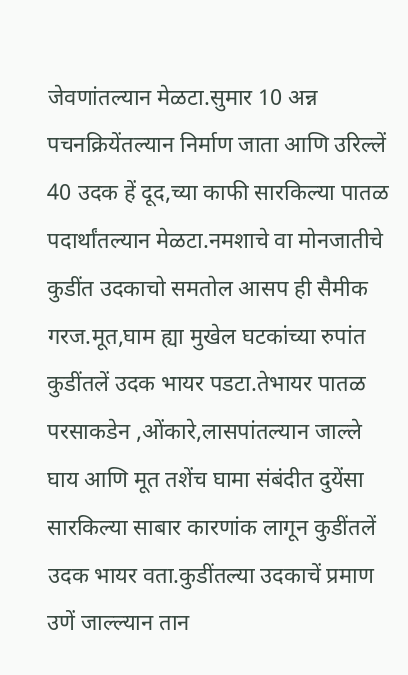जेवणांतल्यान मेळटा.सुमार 10 अन्न पचनक्रियेंतल्यान निर्माण जाता आणि उरिल्लें 40 उदक हें दूद,च्या काफी सारकिल्या पातळ पदार्थांतल्यान मेळटा.नमशाचे वा मोनजातीचे कुडींत उदकाचो समतोल आसप ही सैमीक गरज.मूत,घाम ह्या मुखेल घटकांच्या रुपांत कुडींतलें उदक भायर पडटा.तेभायर पातळ परसाकडेन ,ओंकारे,लासपांतल्यान जाल्ले घाय आणि मूत तशेंच घामा संबंदीत दुयेंसा सारकिल्या साबार कारणांक लागून कुडींतलें उदक भायर वता.कुडींतल्या उदकाचें प्रमाण उणें जाल्ल्यान तान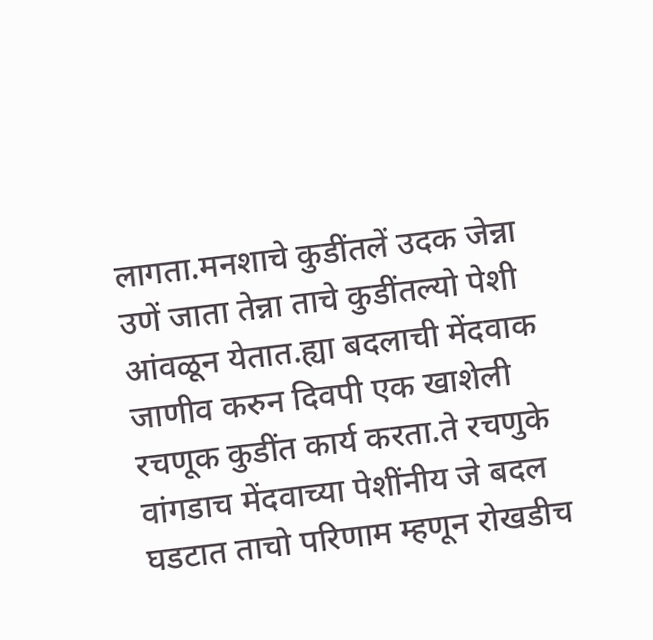लागता.मनशाचे कुडींतलें उदक जेन्ना उणें जाता तेन्ना ताचे कुडींतल्यो पेशी आंवळून येतात.ह्या बदलाची मेंदवाक जाणीव करुन दिवपी एक खाशेली रचणूक कुडींत कार्य करता.ते रचणुके वांगडाच मेंदवाच्या पेशींनीय जे बदल घडटात ताचो परिणाम म्हणून रोखडीच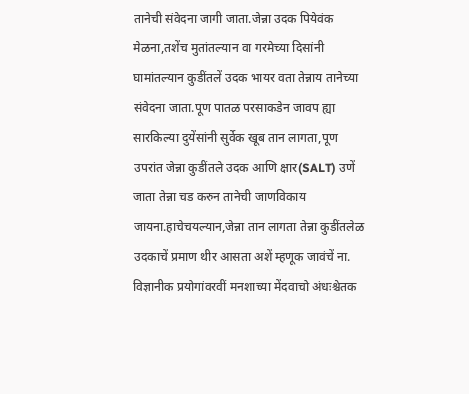तानेची संवेदना जागी जाता.जेन्ना उदक पियेवंक मेळना,तशेंच मुतांतल्यान वा गरमेच्या दिसांनी घामांतल्यान कुडींतलें उदक भायर वता तेन्नाय तानेच्या संवेदना जाता.पूण पातळ परसाकडेन जावप ह्या सारकिल्या दुयेंसांनी सुर्वेक खूब तान लागता,पूण उपरांत जेन्ना कुडींतले उदक आणि क्षार(SALT) उणें जाता तेन्ना चड करुन तानेची जाणविकाय जायना.हाचेचयल्यान,जेन्ना तान लागता तेन्ना कुडींतलेळ उदकाचें प्रमाण थीर आसता अशें म्हणूक जावंचें ना. विज्ञानीक प्रयोगांवरवीं मनशाच्या मेंदवाचो अंधःश्चेतक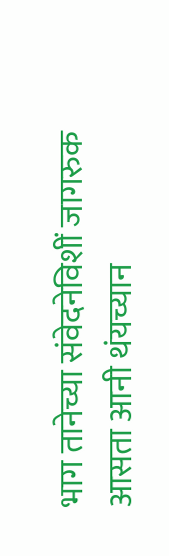भाग तानेच्या संवेदनेविशीं जागरुक आसता आनी थंयच्यान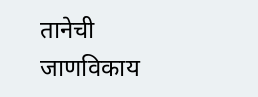तानेची जाणविकाय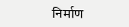निर्माण